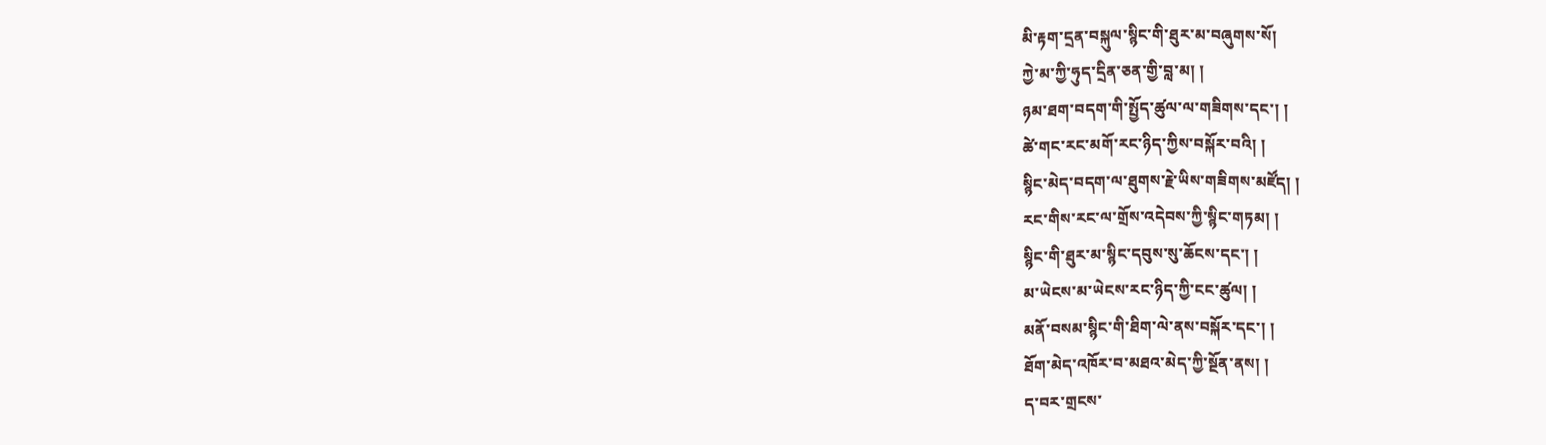མི་རྟག་དྲན་བསྐུལ་སྙིང་གི་ཐུར་མ་བཞུགས་སོ།
ཀྱེ་མ་ཀྱི་ཧུད་དྲིན་ཅན་གྱི་བླ་མ། །
ཉམ་ཐག་བདག་གི་སྤྱོད་ཚུལ་ལ་གཟིགས་དང་། །
ཚེ་གང་རང་མགོ་རང་ཉིད་ཀྱིས་བསྐོར་བའི། །
སྙིང་མེད་བདག་ལ་ཐུགས་རྗེ་ཡིས་གཟིགས་མཛོད། །
རང་གིས་རང་ལ་གྲོས་འདེབས་ཀྱི་སྙིང་གཏམ། །
སྙིང་གི་ཐུར་མ་སྙིང་དབུས་སུ་ཆོངས་དང་། །
མ་ཡེངས་མ་ཡེངས་རང་ཉིད་ཀྱི་ངང་ཚུལ། །
མནོ་བསམ་སྙིང་གི་ཐིག་ལེ་ནས་བསྐོར་དང་། །
ཐོག་མེད་འཁོར་བ་མཐའ་མེད་ཀྱི་སྔོན་ནས། །
ད་བར་གྲངས་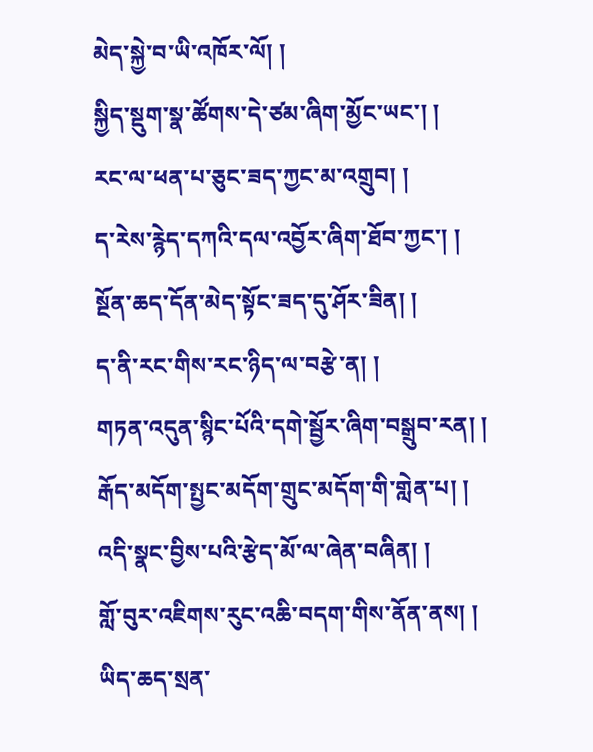མེད་སྐྱེ་བ་ཡི་འཁོར་ལོ། །
སྐྱིད་སྡུག་སྣ་ཚོགས་དེ་ཙམ་ཞིག་མྱོང་ཡང་། །
རང་ལ་ཕན་པ་ཅུང་ཟད་ཀྱང་མ་འགྲུབ། །
ད་རེས་རྙེད་དཀའི་དལ་འབྱོར་ཞིག་ཐོབ་ཀྱང་། །
སྔོན་ཆད་དོན་མེད་སྟོང་ཟད་དུ་ཤོར་ཟིན། །
ད་ནི་རང་གིས་རང་ཉིད་ལ་བརྩེ་ན། །
གཏན་འདུན་སྙིང་པོའི་དགེ་སྦྱོར་ཞིག་བསྒྲུབ་རན། །
རྒོད་མདོག་སྤྱང་མདོག་གྲུང་མདོག་གི་གླེན་པ། །
འདི་སྣང་བྱིས་པའི་རྩེད་མོ་ལ་ཞེན་བཞིན། །
གློ་བུར་འཇིགས་རུང་འཆི་བདག་གིས་ནོན་ནས། །
ཡིད་ཆད་སྲན་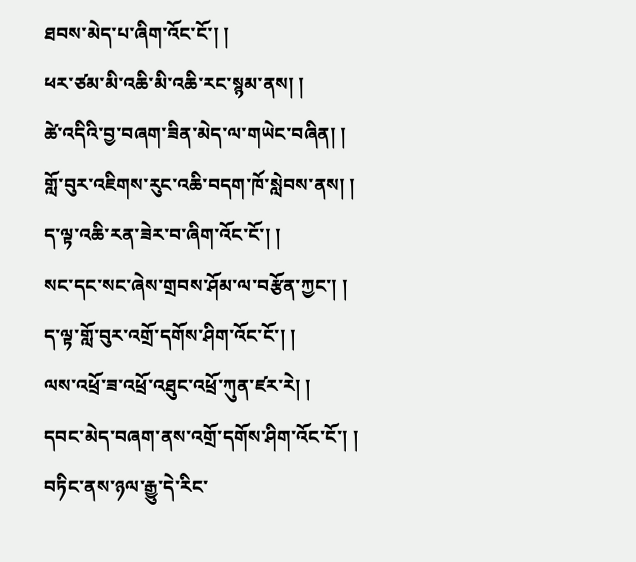ཐབས་མེད་པ་ཞིག་འོང་ངོ་། །
ཕར་ཙམ་མི་འཆི་མི་འཆི་རང་སྙམ་ནས། །
ཚེ་འདིའི་བྱ་བཞག་ཟིན་མེད་ལ་གཡེང་བཞིན། །
གློ་བུར་འཇིགས་རུང་འཆི་བདག་ཁོ་སླེབས་ནས། །
ད་ལྟ་འཆི་རན་ཟེར་བ་ཞིག་འོང་ངོ་། །
སང་དང་སང་ཞེས་གྲབས་ཤོམ་ལ་བརྩོན་ཀྱང་། །
ད་ལྟ་གློ་བུར་འགྲོ་དགོས་ཤིག་འོང་ངོ་། །
ལས་འཕྲོ་ཟ་འཕྲོ་འཐུང་འཕྲོ་ཀུན་ཛར་རེ། །
དབང་མེད་བཞག་ནས་འགྲོ་དགོས་ཤིག་འོང་ངོ་། །
བཏིང་ནས་ཉལ་རྒྱུ་དེ་རིང་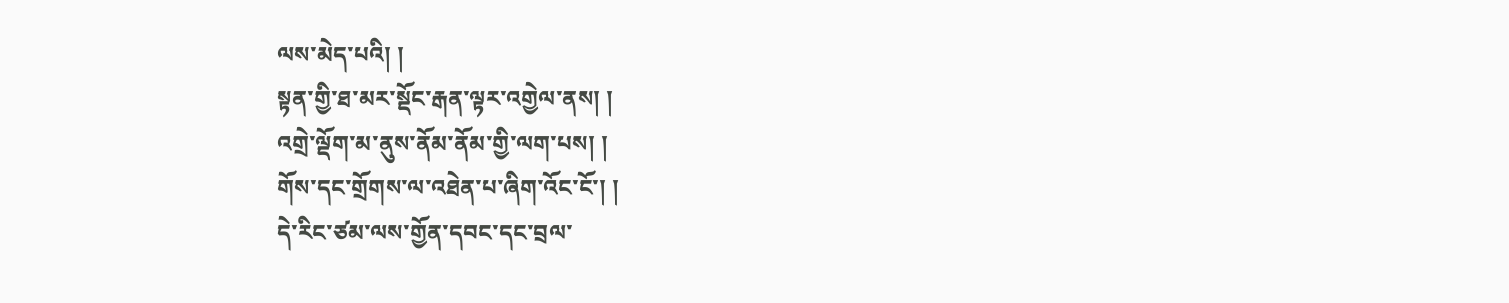ལས་མེད་པའི། །
སྟན་གྱི་ཐ་མར་སྡོང་རྒན་ལྟར་འགྱེལ་ནས། །
འགྲེ་ལྡོག་མ་ནུས་ནོམ་ནོམ་གྱི་ལག་པས། །
གོས་དང་གྲོགས་ལ་འཐེན་པ་ཞིག་འོང་ངོ་། །
དེ་རིང་ཙམ་ལས་གྱོན་དབང་དང་བྲལ་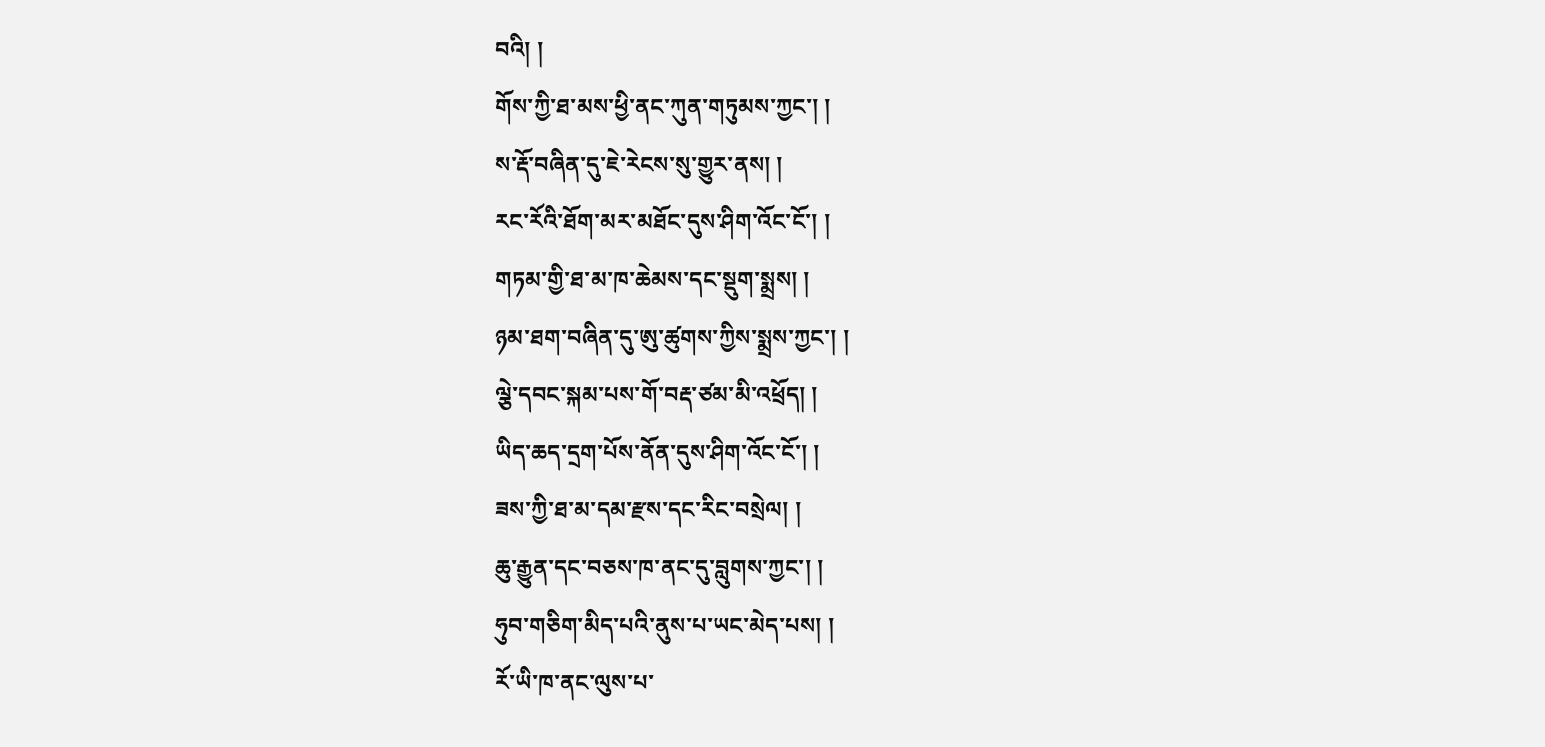བའི། །
གོས་ཀྱི་ཐ་མས་ཕྱི་ནང་ཀུན་གཏུམས་ཀྱང་། །
ས་རྡོ་བཞིན་དུ་ཇེ་རེངས་སུ་གྱུར་ནས། །
རང་རོའི་ཐོག་མར་མཐོང་དུས་ཤིག་འོང་ངོ་། །
གཏམ་གྱི་ཐ་མ་ཁ་ཆེམས་དང་སྡུག་སྨྲས། །
ཉམ་ཐག་བཞིན་དུ་ཨུ་ཚུགས་ཀྱིས་སྨྲས་ཀྱང་། །
ལྕེ་དབང་སྐམ་པས་གོ་བརྡ་ཙམ་མི་འཕྲོད། །
ཡིད་ཆད་དྲག་པོས་ནོན་དུས་ཤིག་འོང་ངོ་། །
ཟས་ཀྱི་ཐ་མ་དམ་རྫས་དང་རིང་བསྲེལ། །
ཆུ་རྒྱུན་དང་བཅས་ཁ་ནང་དུ་བླུགས་ཀྱང་། །
ཧུབ་གཅིག་མིད་པའི་ནུས་པ་ཡང་མེད་པས། །
རོ་ཡི་ཁ་ནང་ལུས་པ་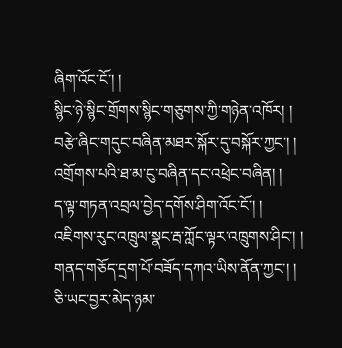ཞིག་འོང་ངོ་། །
སྙིང་ཉེ་སྙིང་གྲོགས་སྙིང་གཅུགས་ཀྱི་གཉེན་འཁོར། །
བརྩེ་ཞིང་གདུང་བཞིན་མཐར་སྐོར་དུ་བསྐོར་ཀྱང་། །
འགྲོགས་པའི་ཐ་མ་ངུ་བཞིན་དང་འཕྲེང་བཞིན། །
ད་ལྟ་གཏན་འབྲལ་བྱེད་དགོས་ཤིག་འོང་ངོ་། །
འཇིགས་རུང་འཁྲུལ་སྣང་རྦ་ཀློང་ལྟར་འཁྲུགས་ཤིང་། །
གནད་གཅོད་དྲག་པོ་བཟོད་དཀའ་ཡིས་ནོན་ཀྱང་། །
ཅི་ཡང་བྱར་མེད་ཉམ་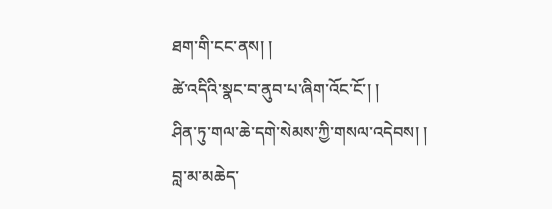ཐག་གི་ངང་ནས། །
ཚེ་འདིའི་སྣང་བ་ནུབ་པ་ཞིག་འོང་ངོ་། །
ཤིན་ཏུ་གལ་ཆེ་དགེ་སེམས་ཀྱི་གསལ་འདེབས། །
བླ་མ་མཆེད་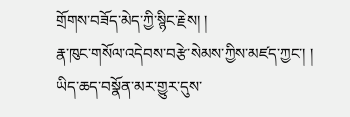གྲོགས་བཟོད་མེད་ཀྱི་སྙིང་རྗེས། །
རྣ་ཁུང་གསོལ་འདེབས་བརྩེ་སེམས་ཀྱིས་མཛད་ཀྱང་། །
ཡིད་ཆད་བསྣོན་མར་གྱུར་དུས་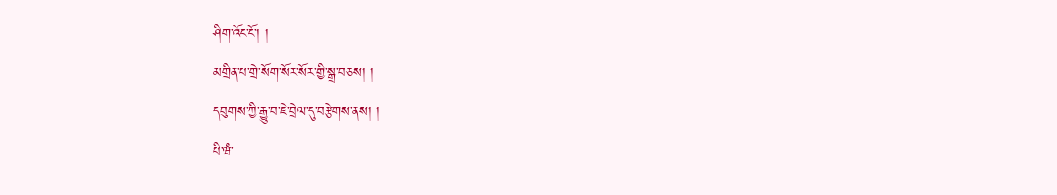ཤིག་འོང་ངོ་། །
མགྲིན་པ་གྲེ་སོག་སོར་སོར་གྱི་སྒྲ་བཅས། །
དབུགས་ཀྱི་རྒྱུ་བ་ཇེ་བྲེལ་དུ་བརྩེགས་ནས། །
པི་ཝཾ་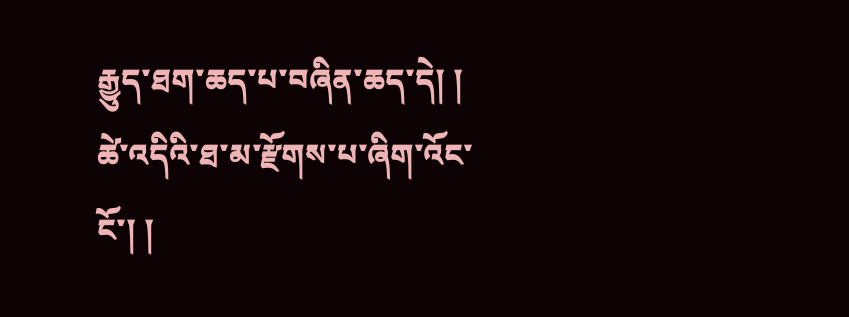རྒྱུད་ཐག་ཆད་པ་བཞིན་ཆད་དེ། །
ཚེ་འདིའི་ཐ་མ་རྫོགས་པ་ཞིག་འོང་ངོ་། །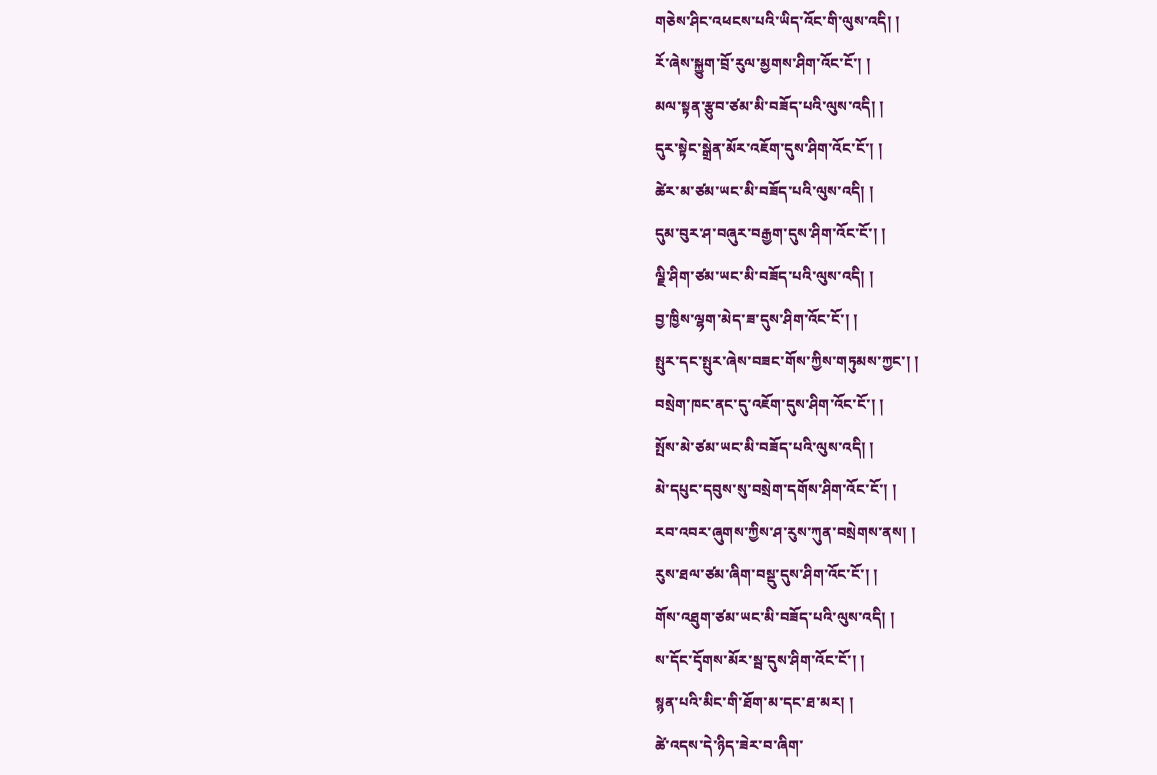གཅེས་ཤིང་འཕངས་པའི་ཡིད་འོང་གི་ལུས་འདི། །
རོ་ཞེས་སྐྱུག་བྲོ་རུལ་མྱགས་ཤིག་འོང་ངོ་། །
མལ་སྟན་རྩུབ་ཙམ་མི་བཟོད་པའི་ལུས་འདི། །
དུར་སྟེང་སྒྲེན་མོར་འཇོག་དུས་ཤིག་འོང་ངོ་། །
ཚེར་མ་ཙམ་ཡང་མི་བཟོད་པའི་ལུས་འདི། །
དུམ་བུར་ཤ་བཞུར་བརྒྱག་དུས་ཤིག་འོང་ངོ་། །
ལྗི་ཤིག་ཙམ་ཡང་མི་བཟོད་པའི་ལུས་འདི། །
བྱ་ཁྱིས་ལྷག་མེད་ཟ་དུས་ཤིག་འོང་ངོ་། །
སྤུར་དང་སྤུར་ཞེས་བཟང་གོས་ཀྱིས་གཏུམས་ཀྱང་། །
བསྲེག་ཁང་ནང་དུ་འཇོག་དུས་ཤིག་འོང་ངོ་། །
སྤོས་མེ་ཙམ་ཡང་མི་བཟོད་པའི་ལུས་འདི། །
མེ་དཔུང་དབུས་སུ་བསྲེག་དགོས་ཤིག་འོང་ངོ་། །
རབ་འབར་ཞུགས་ཀྱིས་ཤ་རུས་ཀུན་བསྲེགས་ནས། །
རུས་ཐལ་ཙམ་ཞིག་བསྡུ་དུས་ཤིག་འོང་ངོ་། །
གོས་འཐུག་ཙམ་ཡང་མི་བཟོད་པའི་ལུས་འདི། །
ས་དོང་དྭོགས་མོར་སྦ་དུས་ཤིག་འོང་ངོ་། །
སྙན་པའི་མིང་གི་ཐོག་མ་དང་ཐ་མར། །
ཚེ་འདས་དེ་ཉིད་ཟེར་བ་ཞིག་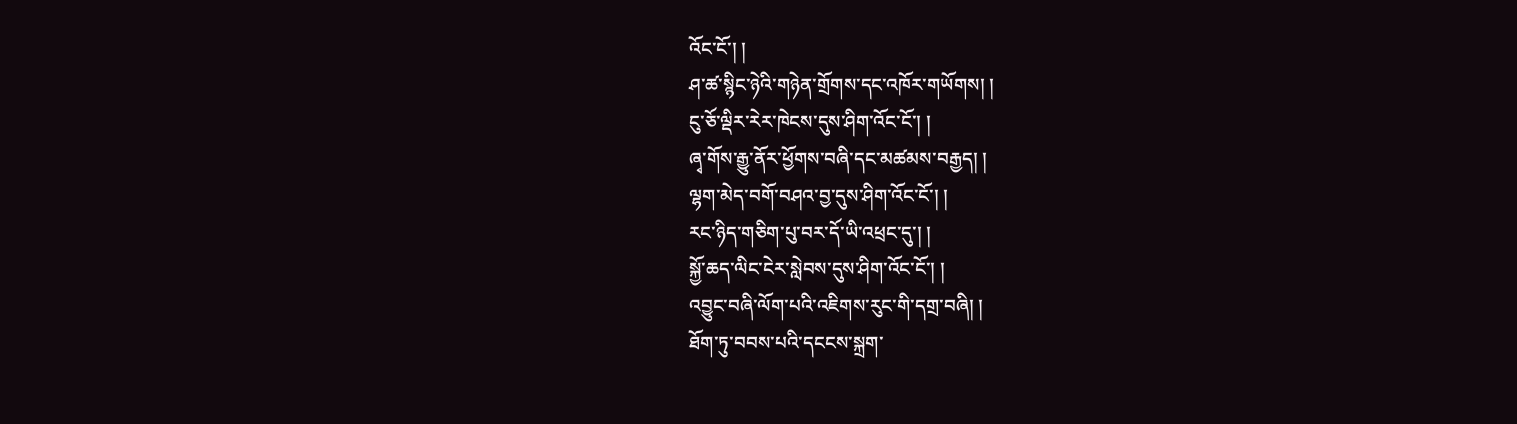འོང་ངོ་། །
ཤ་ཚ་སྙིང་ཉེའི་གཉེན་གྲོགས་དང་འཁོར་གཡོགས། །
ངུ་ཅོ་ལྡིར་རེར་ཁེངས་དུས་ཤིག་འོང་ངོ་། །
ཞྭ་གོས་རྒྱུ་ནོར་ཕྱོགས་བཞི་དང་མཚམས་བརྒྱད། །
ལྷག་མེད་བགོ་བཤའ་བྱ་དུས་ཤིག་འོང་ངོ་། །
རང་ཉིད་གཅིག་པུ་བར་དོ་ཡི་འཕྲང་དུ་། །
སྐྱོ་ཆད་ལིང་ངེར་སླེབས་དུས་ཤིག་འོང་ངོ་། །
འབྱུང་བཞི་ལོག་པའི་འཇིགས་རུང་གི་དགྲ་བཞི། །
ཐོག་ཏུ་བབས་པའི་དངངས་སྐྲག་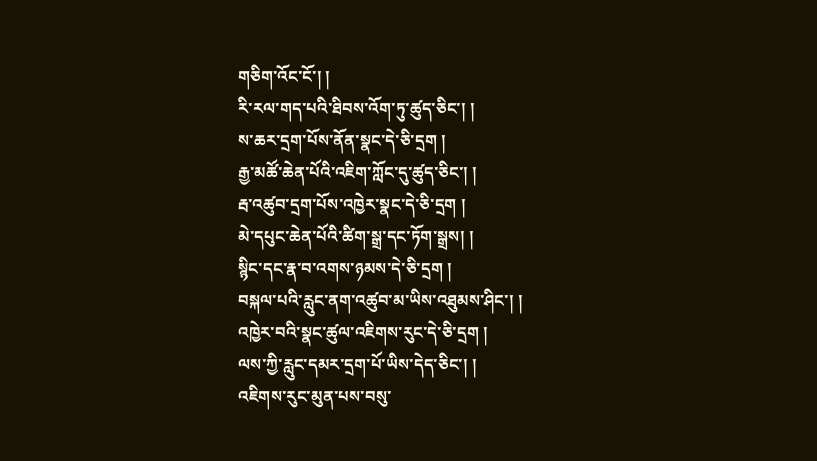གཅིག་འོང་ངོ་། །
རི་རལ་གད་པའི་ཐིབས་འོག་ཏུ་ཚུད་ཅིང་། །
ས་ཆར་དྲག་པོས་ནོན་སྣང་དེ་ཅི་དྲག །
རྒྱ་མཚོ་ཆེན་པོའི་འཇིག་ཀློང་དུ་ཚུད་ཅིང་། །
རྦ་འཚུབ་དྲག་པོས་འཁྱེར་སྣང་དེ་ཅི་དྲག །
མེ་དཔུང་ཆེན་པོའི་ཚིག་སྒྲ་དང་ཏོག་སྒྲས། །
སྙིང་དང་རྣ་བ་འགས་ཉམས་དེ་ཅི་དྲག །
བསྐལ་པའི་རླུང་ནག་འཚུབ་མ་ཡིས་འཐུམས་ཤིང་། །
འཁྱེར་བའི་སྣང་ཚུལ་འཇིགས་རུང་དེ་ཅི་དྲག །
ལས་ཀྱི་རླུང་དམར་དྲག་པོ་ཡིས་དེད་ཅིང་། །
འཇིགས་རུང་མུན་པས་བསུ་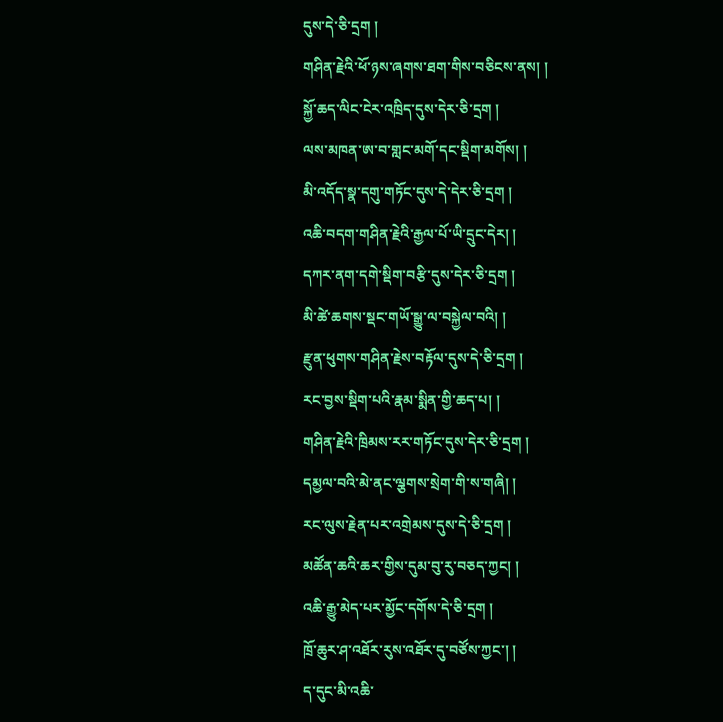དུས་དེ་ཅི་དྲག །
གཤིན་རྗེའི་ཕོ་ཉས་ཞགས་ཐག་གིས་བཅིངས་ནས། །
སྐྱོ་ཆད་ལིང་ངེར་འཁྲིད་དུས་དེར་ཅི་དྲག །
ལས་མཁན་ཨ་བ་གླང་མགོ་དང་སྡིག་མགོས། །
མི་འདོད་སྣ་དགུ་གཏོང་དུས་དེ་དེར་ཅི་དྲག །
འཆི་བདག་གཤིན་རྗེའི་རྒྱལ་པོ་ཡི་དྲུང་དེར། །
དཀར་ནག་དགེ་སྡིག་བརྩི་དུས་དེར་ཅི་དྲག །
མི་ཚེ་ཆགས་སྡང་གཡོ་སྒྱུ་ལ་བསྐྱེལ་བའི། །
རྫུན་ཕུགས་གཤིན་རྗེས་བརྟོལ་དུས་དེ་ཅི་དྲག །
རང་བྱས་སྡིག་པའི་རྣམ་སྨིན་གྱི་ཆད་པ། །
གཤིན་རྗེའི་ཁྲིམས་རར་གཏོང་དུས་དེར་ཅི་དྲག །
དམྱལ་བའི་མེ་ནང་ལྕགས་སྲེག་གི་ས་གཞི། །
རང་ལུས་རྗེན་པར་འགྲེམས་དུས་དེ་ཅི་དྲག །
མཚོན་ཆའི་ཆར་གྱིས་དུམ་བུ་རུ་བཅད་ཀྱང། །
འཆི་རྒྱུ་མེད་པར་མྱོང་དགོས་དེ་ཅི་དྲག །
ཁྲོ་ཆུར་ཤ་འཐོར་རུས་འཐོར་དུ་བཙོས་ཀྱང་། །
ད་དུང་མི་འཆི་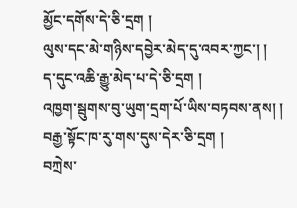མྱོང་དགོས་དེ་ཅི་དྲག །
ལུས་དང་མེ་གཉིས་དབྱེར་མེད་དུ་འབར་ཀྱང་། །
ད་དུང་འཆི་རྒྱུ་མེད་པ་དེ་ཅི་དྲག །
འཁྱག་སྦུགས་བུ་ཡུག་དྲག་པོ་ཡིས་བཏབས་ནས། །
བརྒྱ་སྟོང་ཁ་རུ་གས་དུས་དེར་ཅི་དྲག །
བཀྲེས་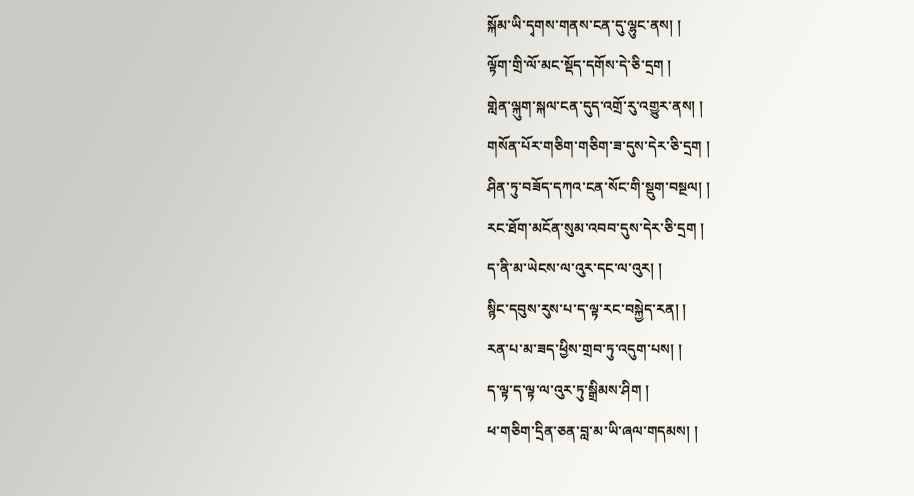སྐོམ་ཡི་དྭགས་གནས་ངན་དུ་ལྷུང་ནས། །
ལྟོག་གྲི་ལོ་མང་སྡོད་དགོས་དེ་ཅི་དྲག །
གླེན་ལྐུག་སྐལ་ངན་དུད་འགྲོ་རུ་འགྱུར་ནས། །
གསོན་པོར་གཅིག་གཅིག་ཟ་དུས་དེར་ཅི་དྲག །
ཤིན་ཏུ་བཟོད་དཀའ་ངན་སོང་གི་སྡུག་བསྔལ། །
རང་ཐོག་མངོན་སུམ་འབབ་དུས་དེར་ཅི་དྲག །
ད་ནི་མ་ཡེངས་ལ་འུར་དང་ལ་འུར། །
སྙིང་དབུས་རུས་པ་ད་ལྟ་རང་བསྐྱེད་རན། །
རན་པ་མ་ཟད་ཕྱིས་གྲབ་ཏུ་འདུག་པས། །
ད་ལྟ་ད་ལྟ་ལ་འུར་ཏུ་སྒྲིམས་ཤིག །
ཕ་གཅིག་དྲིན་ཅན་བླ་མ་ཡི་ཞལ་གདམས། །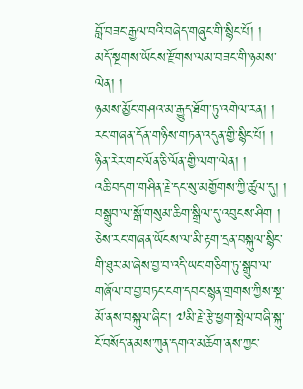བློ་བཟང་རྒྱལ་བའི་བཞེད་གཞུང་གི་སྙིང་པོ། །
མདོ་སྔགས་ཡོངས་རྫོགས་ལམ་བཟང་གི་ཉམས་ལེན། །
ཉམས་མྱོང་གཤའ་མ་རྒྱུད་ཐོག་ཏུ་འགེལ་རན། །
རང་གཞན་དོན་གཉིས་གཏན་འདུན་གྱི་སྙིང་པོ། །
ཉིན་རེར་གང་ལོན་ཅི་ལོན་གྱི་ལག་ལེན། །
འཆི་བདག་གཤིན་རྗེ་དང་སུ་མགྱོགས་ཀྱི་ཚུལ་དུ། །
བསྒྲུབ་ལ་སྒོ་གསུམ་ཆིག་སྒྲིལ་དུ་འབུངས་ཤིག །
ཅེས་རང་གཞན་ཡོངས་ལ་མི་རྟག་དྲན་བསྐུལ་སྙིང་གི་ཐུར་མ་ཞེས་བྱ་བ་འདི་ཡང་གཅིག་ཏུ་སྒྲུབ་ལ་གཞོལ་བ་བྱ་བཏང་ངག་དབང་སྙན་གྲགས་ཀྱིས་སྔ་མོ་ནས་བསྐུལ་ཞིང་། ༧མི་རྗེ་རྩེ་ཕྱག་སྤེལ་བཞི་སྐུ་ངོ་བསོད་ནམས་ཀུན་དགའ་མཆོག་ནས་ཀྱང་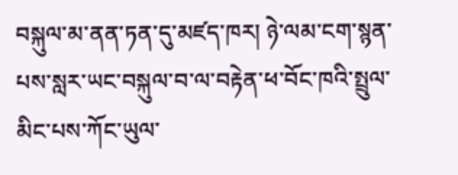བསྐུལ་མ་ནན་ཏན་དུ་མཛད་ཁར། ཉེ་ལམ་ངག་སྙན་པས་སླར་ཡང་བསྐུལ་བ་ལ་བརྟེན་ཕ་བོང་ཁའི་སྤྲུལ་མིང་པས་ཀོང་ཡུལ་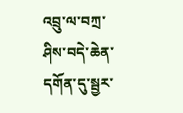འབྲུ་ལ་བཀྲ་ཤིས་བདེ་ཆེན་དགོན་དུ་སྦྱར་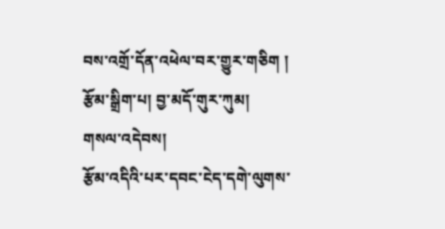བས་འགྲོ་དོན་འཕེལ་བར་གྱུར་གཅིག །
རྩོམ་སྒྲིག་པ། བྱ་མདོ་གུར་ཀུམ།
གསལ་འདེབས།
རྩོམ་འདིའི་པར་དབང་ངེད་དགེ་ལུགས་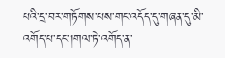པའི་དྲ་བར་གཏོགས་པས་གང་འདོད་དུ་གཞན་དུ་མི་འགོད་པ་དང་།གལ་ཏེ་འགོད་ན་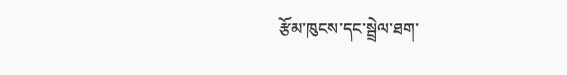རྩོམ་ཁུངས་དང་སྦྲེལ་ཐག་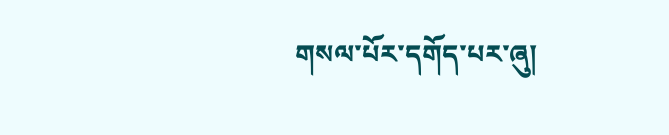གསལ་པོར་དགོད་པར་ཞུ།